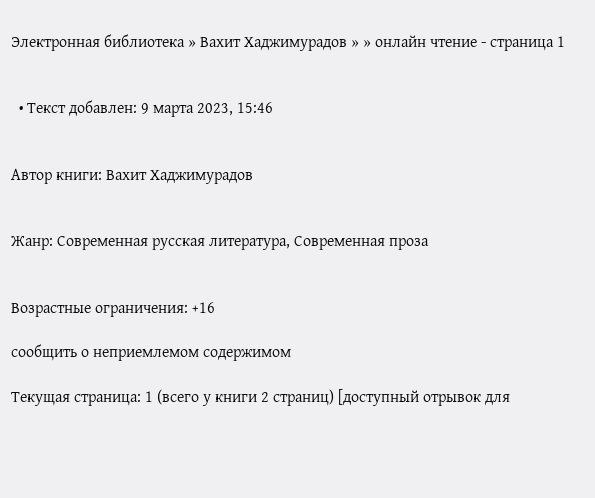Электронная библиотека » Вахит Хаджимурадов » » онлайн чтение - страница 1


  • Текст добавлен: 9 марта 2023, 15:46


Автор книги: Вахит Хаджимурадов


Жанр: Современная русская литература, Современная проза


Возрастные ограничения: +16

сообщить о неприемлемом содержимом

Текущая страница: 1 (всего у книги 2 страниц) [доступный отрывок для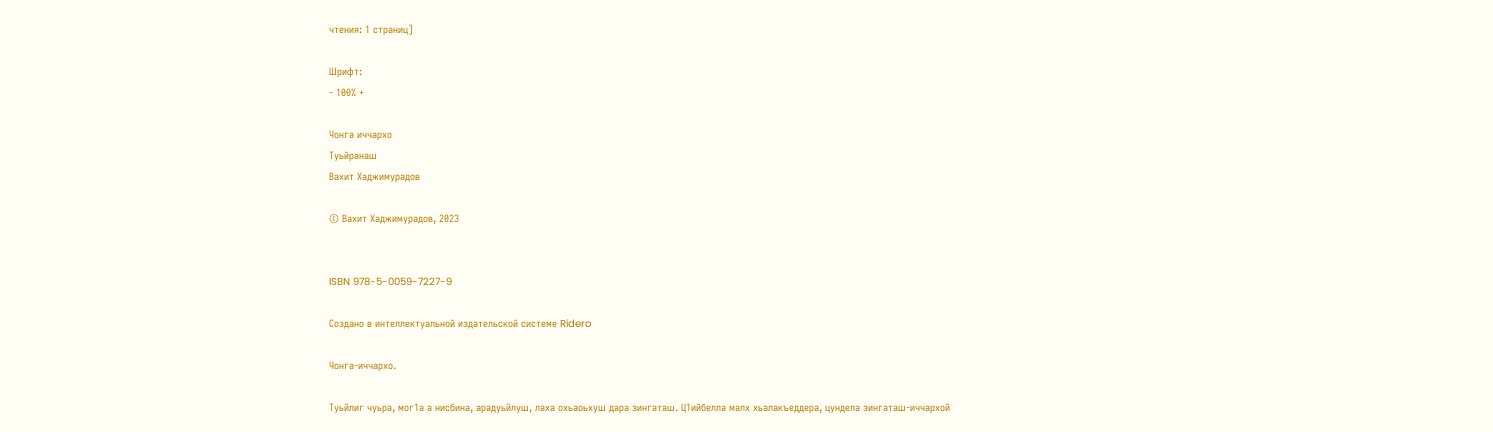чтения: 1 страниц]

Шрифт:
- 100% +

Чонга иччархо
Туьйранаш
Вахит Хаджимурадов

© Вахит Хаджимурадов, 2023


ISBN 978-5-0059-7227-9

Создано в интеллектуальной издательской системе Ridero

Чонга-иччархо.

Туьйлиг чуьра, мог1а а нисбина, арадуьйлуш, лаха охьаоьхуш дара зингаташ. Ц1ийбелла малх хьалакъеддера, цундела зингаташ-иччархой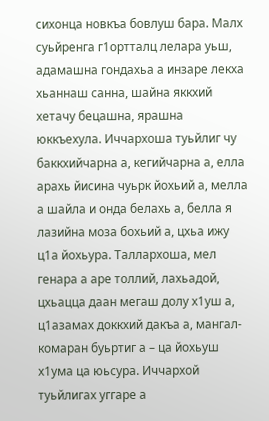сихонца новкъа бовлуш бара. Малх суьйренга г1ортталц лелара уьш, адамашна гондахьа а инзаре лекха хьаннаш санна, шайна яккхий хетачу бецашна, ярашна юккъехула. Иччархоша туьйлиг чу баккхийчарна а, кегийчарна а, елла арахь йисина чуьрк йохьий а, мелла а шайла и онда белахь а, белла я лазийна моза бохьий а, цхьа ижу ц1а йохьура. Таллархоша, мел генара а аре толлий, лахьадой, цхьацца даан мегаш долу х1уш а, ц1азамах доккхий дакъа а, мангал-комаран буьртиг а – ца йохьуш х1ума ца юьсура. Иччархой туьйлигах уггаре а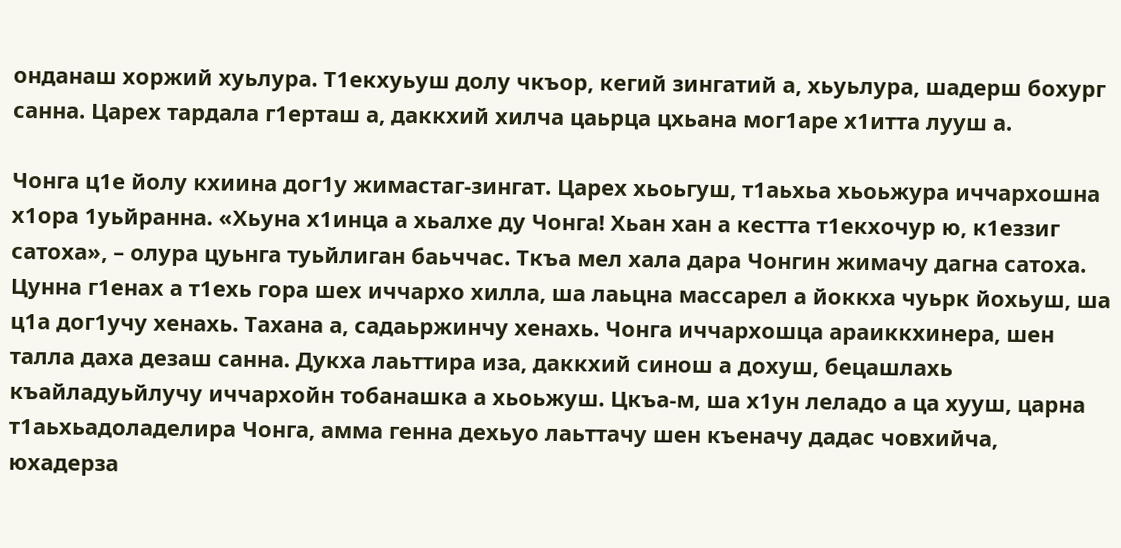онданаш хоржий хуьлура. Т1екхуьуш долу чкъор, кегий зингатий а, хьуьлура, шадерш бохург санна. Царех тардала г1ерташ а, даккхий хилча цаьрца цхьана мог1аре х1итта лууш а.

Чонга ц1е йолу кхиина дог1у жимастаг-зингат. Царех хьоьгуш, т1аьхьа хьоьжура иччархошна х1ора 1уьйранна. «Хьуна х1инца а хьалхе ду Чонга! Хьан хан а кестта т1екхочур ю, к1еззиг сатоха», – олура цуьнга туьйлиган баьччас. Ткъа мел хала дара Чонгин жимачу дагна сатоха. Цунна г1енах а т1ехь гора шех иччархо хилла, ша лаьцна массарел а йоккха чуьрк йохьуш, ша ц1а дог1учу хенахь. Тахана а, садаьржинчу хенахь. Чонга иччархошца араиккхинера, шен талла даха дезаш санна. Дукха лаьттира иза, даккхий синош а дохуш, бецашлахь къайладуьйлучу иччархойн тобанашка а хьоьжуш. Цкъа-м, ша х1ун леладо а ца хууш, царна т1аьхьадоладелира Чонга, амма генна дехьуо лаьттачу шен къеначу дадас човхийча, юхадерза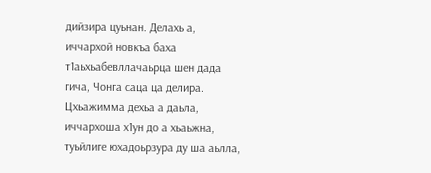дийзира цуьнан. Делахь а, иччархой новкъа баха т1аьхьабевллачаьрца шен дада гича, Чонга саца ца делира. Цхьажимма дехьа а даьла, иччархоша х1ун до а хьаьжна, туьйлиге юхадоьрзура ду ша аьлла,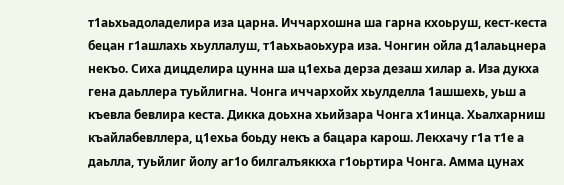т1аьхьадоладелира иза царна. Иччархошна ша гарна кхоьруш, кест-кеста бецан г1ашлахь хьуллалуш, т1аьхьаоьхура иза. Чонгин ойла д1алаьцнера некъо. Сиха дицделира цунна ша ц1ехьа дерза дезаш хилар а. Иза дукха гена даьллера туьйлигна. Чонга иччархойх хьулделла 1ашшехь, уьш а къевла бевлира кеста. Дикка доьхна хьийзара Чонга х1инца. Хьалхарниш къайлабевллера, ц1ехьа боьду некъ а бацара карош. Лекхачу г1а т1е а даьлла, туьйлиг йолу аг1о билгалъяккха г1оьртира Чонга. Амма цунах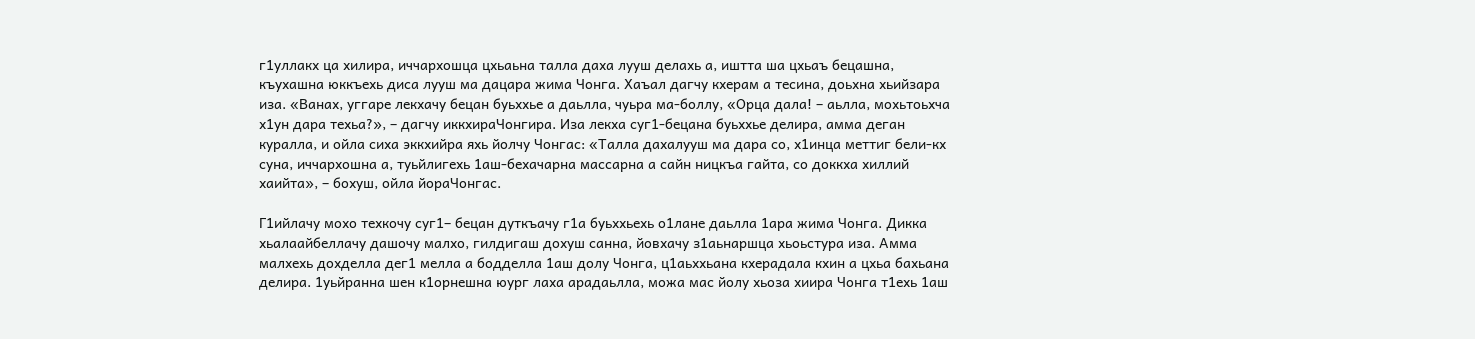г1уллакх ца хилира, иччархошца цхьаьна талла даха лууш делахь а, иштта ша цхьаъ бецашна, къухашна юккъехь диса лууш ма дацара жима Чонга. Хаъал дагчу кхерам а тесина, доьхна хьийзара иза. «Ванах, уггаре лекхачу бецан буьххье а даьлла, чуьра ма-боллу, «Орца дала! – аьлла, мохьтоьхча х1ун дара техьа?», – дагчу иккхираЧонгира. Иза лекха суг1-бецана буьххье делира, амма деган куралла, и ойла сиха эккхийра яхь йолчу Чонгас: «Талла дахалууш ма дара со, х1инца меттиг бели-кх суна, иччархошна а, туьйлигехь 1аш-бехачарна массарна а сайн ницкъа гайта, со доккха хиллий хаийта», – бохуш, ойла йораЧонгас.

Г1ийлачу мохо техкочу суг1– бецан дуткъачу г1а буьххьехь о1лане даьлла 1ара жима Чонга. Дикка хьалаайбеллачу дашочу малхо, гилдигаш дохуш санна, йовхачу з1аьнаршца хьоьстура иза. Амма малхехь дохделла дег1 мелла а бодделла 1аш долу Чонга, ц1аьххьана кхерадала кхин а цхьа бахьана делира. 1уьйранна шен к1орнешна юург лаха арадаьлла, можа мас йолу хьоза хиира Чонга т1ехь 1аш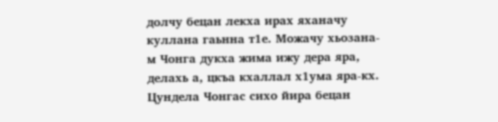долчу бецан лекха ирах яханачу куллана гаьнна т1е. Можачу хьозана-м Чонга дукха жима ижу дера яра, делахь а, цкъа кхаллал х1ума яра-кх. Цундела Чонгас сихо йира бецан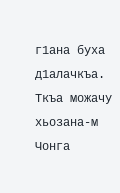г1ана буха д1алачкъа. Ткъа можачу хьозана-м Чонга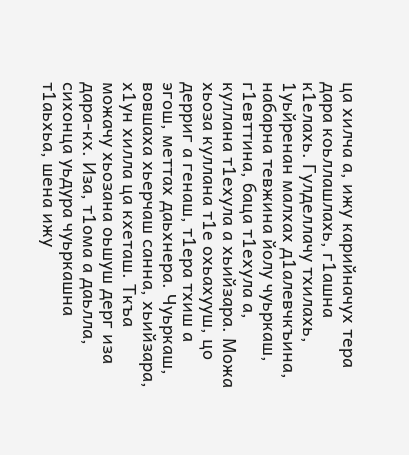ца хилча а, ижу карийначух тера дара коьллашлахь, г1ашна к1елахь. Гулделлачу тхилахь, 1уьйренан малхах д1алевчкъина, набарна тевжина йолу чуьркаш, г1евттина, баца т1ехула а, куллана т1ехула а хьийзара. Можа хьоза куллана т1е охьахууш, цо дерриг а генаш, т1ера тхиш а эгош, меттах даьхнера. Чуьркаш, вовшаха хьерчаш санна, хьийзара, х1ун хилла ца кхеташ. Ткъа можачу хьозана оьшуш дерг иза дара-кх. Иза, т1ома а даьлла, сихонца уьдура чуьркашна т1аьхьа, шена ижу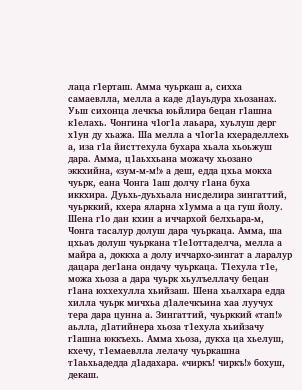лаца г1ерташ. Амма чуьркаш а, сихха самаевлла, мелла а каде д1ауьдура хьозанах. Уьш сихонца лечкъа юьйлира бецан г1ашна к1елахь. Чонгина ч1ог1а лаьара, хуьлуш дерг х1ун ду хьажа. Ша мелла а ч1ог1а кхераделлехь а, иза г1а йисттехула бухара хьала хьоьжуш дара. Амма, ц1аьххьана можачу хьозано эккхийна, «зум-м-м!» а деш, едда цхьа мокха чуьрк, еана Чонга 1аш долчу г1ана буха иккхира. Дуьхь-дуьхьала нисделира зингаттий, чуьрккий, кхера яларна х1умма а ца гуш йолу. Шена г1о дан кхин а иччархой белхьара-м, Чонга тасалур долуш дара чуьркаца. Амма, ша цхьаъ долуш чуьркана т1е1оттаделча, мелла а майра а, доккха а долу иччархо-зингат а ларалур дацара дег1ана ондачу чуьркаца. Т1ехула т1е, можа хьоза а дара чуьрк хьулъеллачу бецан г1ана юххехулла хьийзаш. Шена хьалхара едда хилла чуьрк мичхьа д1алечкъина хаа луучух тера дара цунна а. Зингаттий, чуьрккий «тап!» аьлла, д1атийнера хьоза т1ехула хьийзачу г1ашна юккъехь. Амма хьоза, дукха ца хьелуш, кхечу, т1емаевлла лелачу чуьркашна т1аьхьадедда д1адахара. «чиркъ! чиркъ!» бохуш, декаш.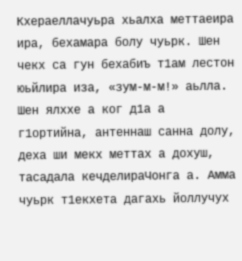Кхераеллачуьра хьалха меттаеира ира, бехамара болу чуьрк. Шен чекх са гун бехабиъ т1ам лестон юьйлира иза, «зум-м-м!» аьлла. Шен ялххе а ког д1а а г1ортийна, антеннаш санна долу, деха ши мекх меттах а дохуш, тасадала кечделираЧонга а. Амма чуьрк т1екхета дагахь йоллучух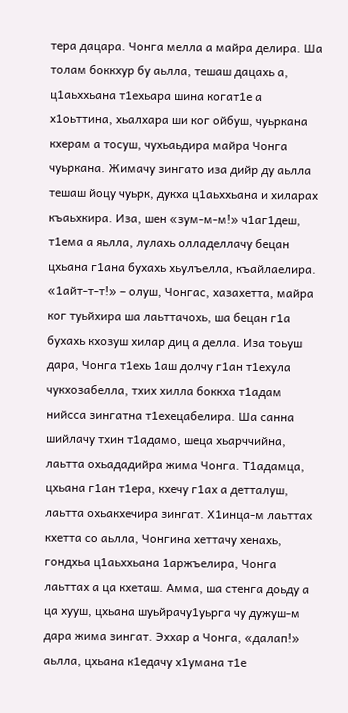тера дацара. Чонга мелла а майра делира. Ша толам боккхур бу аьлла, тешаш дацахь а, ц1аьххьана т1ехьара шина когат1е а х1оьттина, хьалхара ши ког ойбуш, чуьркана кхерам а тосуш, чухьаьдира майра Чонга чуьркана. Жимачу зингато иза дийр ду аьлла тешаш йоцу чуьрк, дукха ц1аьххьана и хиларах къаьхкира. Иза, шен «зум-м-м!» ч1аг1деш, т1ема а яьлла, лулахь олладеллачу бецан цхьана г1ана бухахь хьулъелла, къайлаелира. «1айт-т-т!» – олуш, Чонгас, хазахетта, майра ког туьйхира ша лаьттачохь, ша бецан г1а бухахь кхозуш хилар диц а делла. Иза тоьуш дара, Чонга т1ехь 1аш долчу г1ан т1ехула чукхозабелла, тхих хилла боккха т1адам нийсса зингатна т1ехецабелира. Ша санна шийлачу тхин т1адамо, шеца хьарччийна, лаьтта охьададийра жима Чонга. Т1адамца, цхьана г1ан т1ера, кхечу г1ах а детталуш, лаьтта охьакхечира зингат. Х1инца-м лаьттах кхетта со аьлла, Чонгина хеттачу хенахь, гондхьа ц1аьххьана 1аржъелира, Чонга лаьттах а ца кхеташ. Амма, ша стенга доьду а ца хууш, цхьана шуьйрачу1уьрга чу дужуш-м дара жима зингат. Эххар а Чонга, «далап!» аьлла, цхьана к1едачу х1умана т1е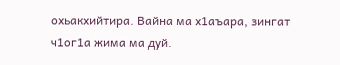охьакхийтира. Вайна ма х1аъара, зингат ч1ог1а жима ма дуй.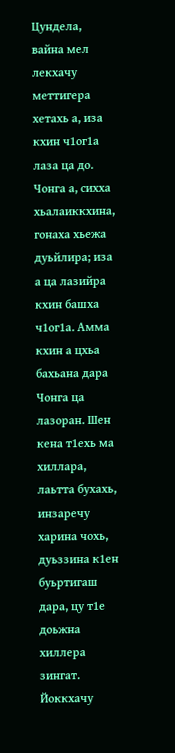Цундела, вайна мел лекхачу меттигера хетахь а, иза кхин ч1ог1а лаза ца до. Чонга а, сихха хьалаиккхина, гонаха хьежа дуьйлира; иза а ца лазийра кхин башха ч1ог1а. Амма кхин а цхьа бахьана дара Чонга ца лазоран. Шен кена т1ехь ма хиллара, лаьтта бухахь, инзаречу харина чохь, дуьззина к1ен буьртигаш дара, цу т1е доьжна хиллера зингат. Йоккхачу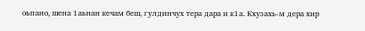оьпано, шена 1аьнан кечам беш, гулдинчух тера дара и к1а. Кхузахь-м дера хир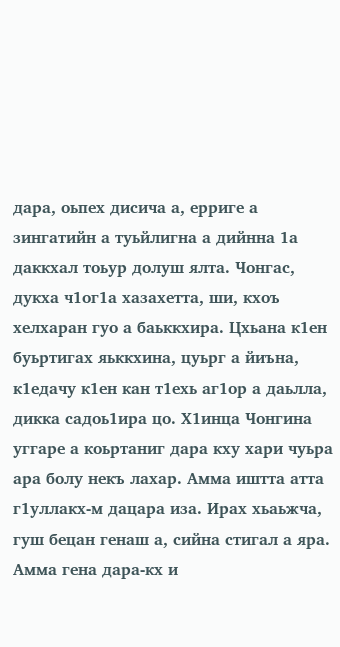дара, оьпех дисича а, ерриге а зингатийн а туьйлигна а дийнна 1а даккхал тоьур долуш ялта. Чонгас, дукха ч1ог1а хазахетта, ши, кхоъ хелхаран гуо а баьккхира. Цхьана к1ен буьртигах яьккхина, цуьрг а йиъна, к1едачу к1ен кан т1ехь аг1ор а даьлла, дикка садоь1ира цо. Х1инца Чонгина уггаре а коьртаниг дара кху хари чуьра ара болу некъ лахар. Амма иштта атта г1уллакх-м дацара иза. Ирах хьаьжча, гуш бецан генаш а, сийна стигал а яра. Амма гена дара-кх и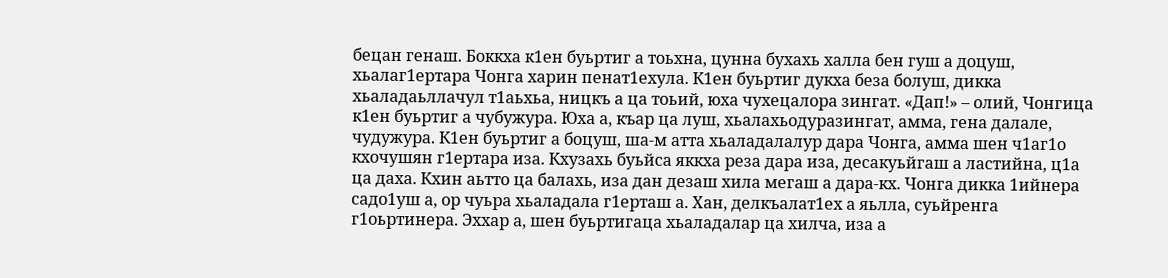бецан генаш. Боккха к1ен буьртиг а тоьхна, цунна бухахь халла бен гуш а доцуш, хьалаг1ертара Чонга харин пенат1ехула. К1ен буьртиг дукха беза болуш, дикка хьаладаьллачул т1аьхьа, ницкъ а ца тоьий, юха чухецалора зингат. «Дап!» – олий, Чонгица к1ен буьртиг а чубужура. Юха а, къар ца луш, хьалахьодуразингат, амма, гена далале, чудужура. К1ен буьртиг а боцуш, ша-м атта хьаладалалур дара Чонга, амма шен ч1аг1о кхочушян г1ертара иза. Кхузахь буьйса яккха реза дара иза, десакуьйгаш а ластийна, ц1а ца даха. Кхин аьтто ца балахь, иза дан дезаш хила мегаш а дара-кх. Чонга дикка 1ийнера садо1уш а, ор чуьра хьаладала г1ерташ а. Хан, делкъалат1ех а яьлла, суьйренга г1оьртинера. Эххар а, шен буьртигаца хьаладалар ца хилча, иза а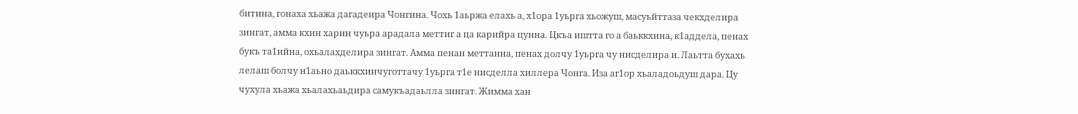битина, гонаха хьажа дагадеира Чонгина. Чохь 1аьржа елахь а, х1ора 1уьрга хьожуш, масуьйттаза чекхделира зингат, амма кхин харин чуьра арадала меттиг а ца карийра цунна. Цкъа иштта го а баьккхина, к1аддела, пенах букъ та1ийна, охьалахделира зингат. Амма пенан меттанна, пенах долчу 1уьрга чу нисделира и. Лаьтта бухахь лелаш болчу н1аьно даьккхинчуготтачу 1уьрга т1е нисделла хиллера Чонга. Иза аг1ор хьаладоьдуш дара. Цу чухула хьажа хьалахьаьдира самукъадаьлла зингат. Жимма хан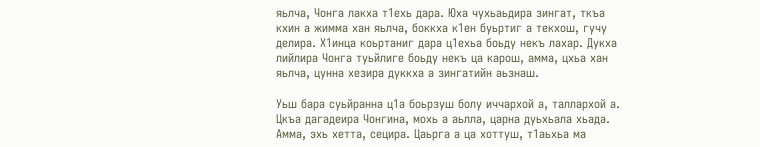яьлча, Чонга лакха т1ехь дара. Юха чухьаьдира зингат, ткъа кхин а жимма хан яьлча, боккха к1ен буьртиг а текхош, гучу делира. Х1инца коьртаниг дара ц1ехьа боьду некъ лахар. Дукха лийлира Чонга туьйлиге боьду некъ ца карош, амма, цхьа хан яьлча, цунна хезира дуккха а зингатийн аьзнаш.

Уьш бара суьйранна ц1а боьрзуш болу иччархой а, таллархой а. Цкъа дагадеира Чонгина, мохь а аьлла, царна дуьхьала хьада. Амма, эхь хетта, сецира. Цаьрга а ца хоттуш, т1аьхьа ма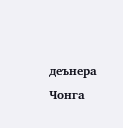деънера Чонга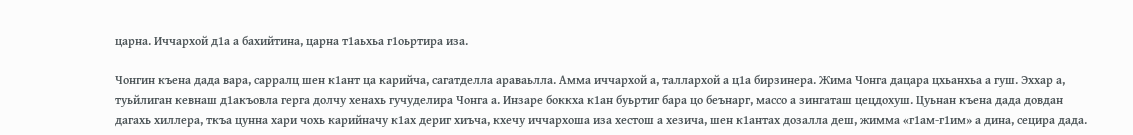царна. Иччархой д1а а бахийтина, царна т1аьхьа г1оьртира иза.

Чонгин къена дада вара, сарралц шен к1ант ца карийча, сагатделла араваьлла. Амма иччархой а, таллархой а ц1а бирзинера. Жима Чонга дацара цхьанхьа а гуш. Эххар а, туьйлиган кевнаш д1акъовла герга долчу хенахь гучуделира Чонга а. Инзаре боккха к1ан буьртиг бара цо беънарг, массо а зингаташ цецдохуш. Цуьнан къена дада довдан дагахь хиллера, ткъа цунна хари чохь карийначу к1ах дериг хиъча, кхечу иччархоша иза хестош а хезича, шен к1антах дозалла деш, жимма «г1ам-г1им» а дина, сецира дада.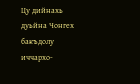Цу дийнахь дуьйна Чонгех бакъдолу иччархо-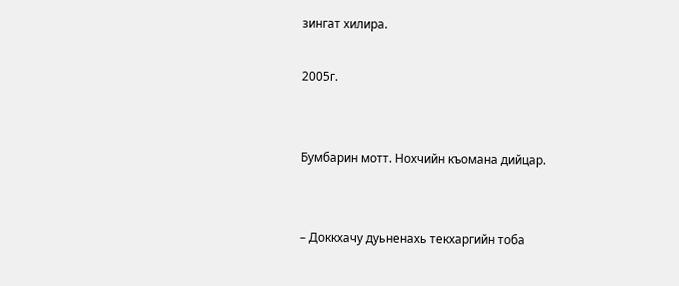зингат хилира.

2005г.


Бумбарин мотт. Нохчийн къомана дийцар.


– Доккхачу дуьненахь текхаргийн тоба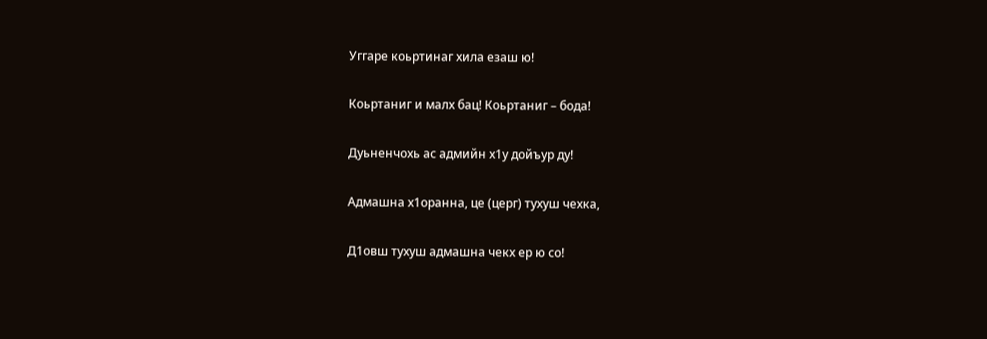Уггаре коьртинаг хила езаш ю!

Коьртаниг и малх бац! Коьртаниг – бода!

Дуьненчохь ас адмийн х1у дойъур ду!

Адмашна х1оранна, це (церг) тухуш чехка,

Д1овш тухуш адмашна чекх ер ю со!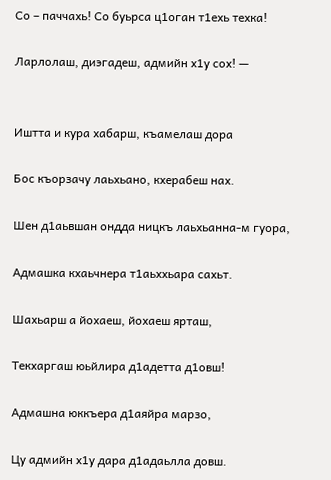Со – паччахь! Со буьрса ц1оган т1ехь техка!

Ларлолаш, диэгадеш, адмийн х1у сох! —


Иштта и кура хабарш, къамелаш дора

Бос къорзачу лаьхьано, кхерабеш нах.

Шен д1аьвшан ондда ницкъ лаьхьанна-м гуора,

Адмашка кхаьчнера т1аьххьара сахьт.

Шахьарш а йохаеш, йохаеш ярташ,

Текхаргаш юьйлира д1адетта д1овш!

Адмашна юккъера д1аяйра марзо,

Цу адмийн х1у дара д1адаьлла довш.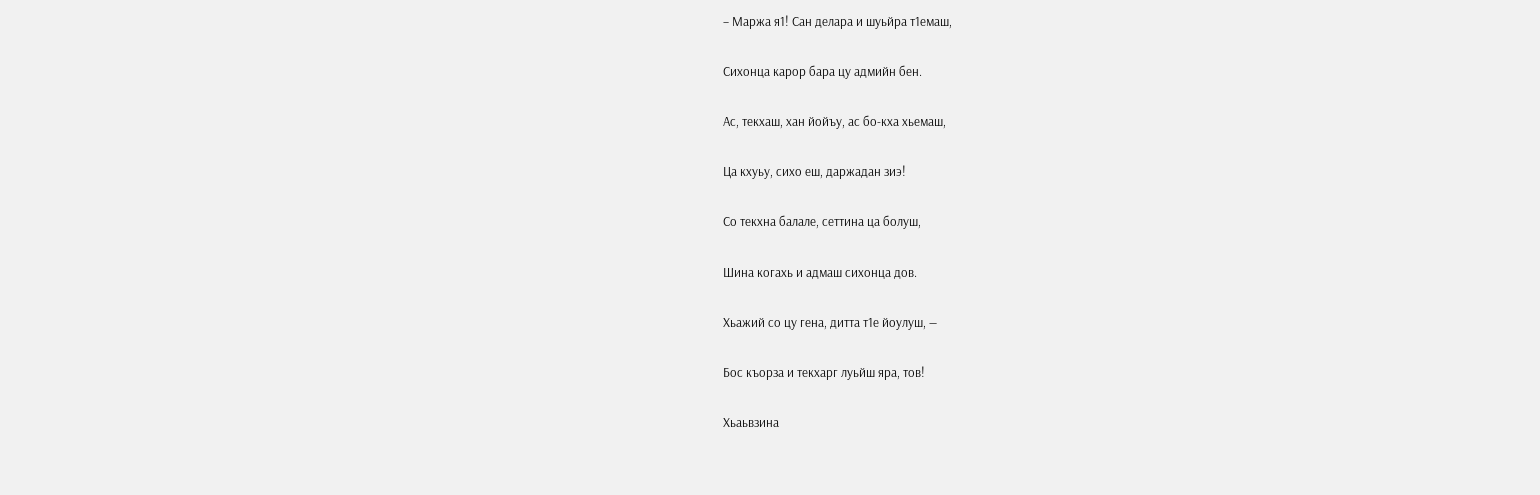– Маржа я1! Сан делара и шуьйра т1емаш,

Сихонца карор бара цу адмийн бен.

Ас, текхаш, хан йойъу, ас бо-кха хьемаш,

Ца кхуьу, сихо еш, даржадан зиэ!

Со текхна балале, сеттина ца болуш,

Шина когахь и адмаш сихонца дов.

Хьажий со цу гена, дитта т1е йоулуш, —

Бос къорза и текхарг луьйш яра, тов!

Хьаьвзина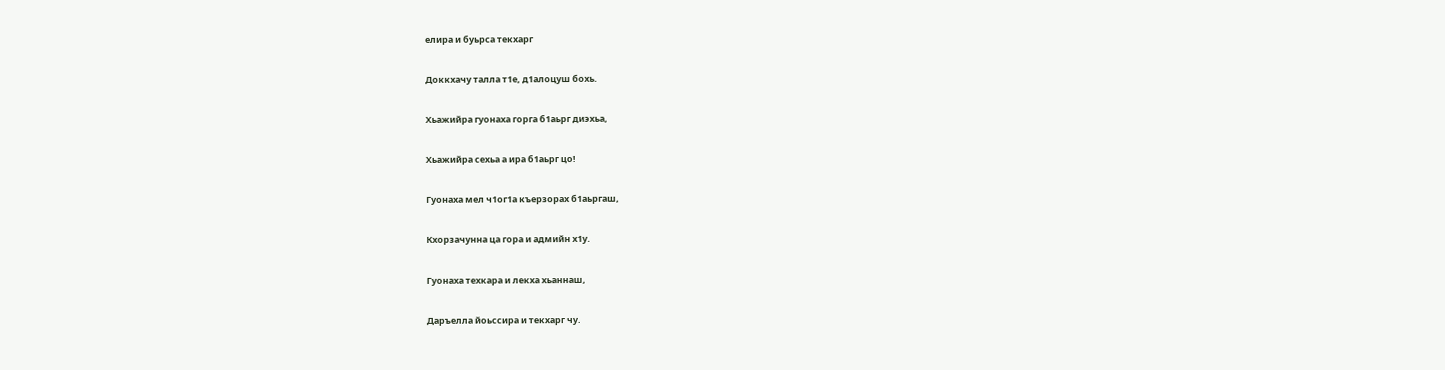елира и буьрса текхарг

Доккхачу талла т1е, д1алоцуш бохь.

Хьажийра гуонаха горга б1аьрг диэхьа,

Хьажийра сехьа а ира б1аьрг цо!

Гуонаха мел ч1ог1а къерзорах б1аьргаш,

Кхорзачунна ца гора и адмийн х1у.

Гуонаха техкара и лекха хьаннаш,

Даръелла йоьссира и текхарг чу.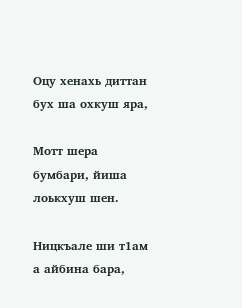Оцу хенахь диттан бух ша охкуш яра,

Мотт шера бумбари, йиша лоькхуш шен.

Ницкъале ши т1ам а айбина бара,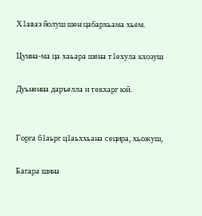Х1аваэ йолуш шен цабархьама хьем.

Цунна-ма ца хаьара шена т1ехула кхозуш

Дуьненна даръелла и текхарг юй.


Горга б1аьрг ц1аьххьана сецира, хьожуш,

Багара шина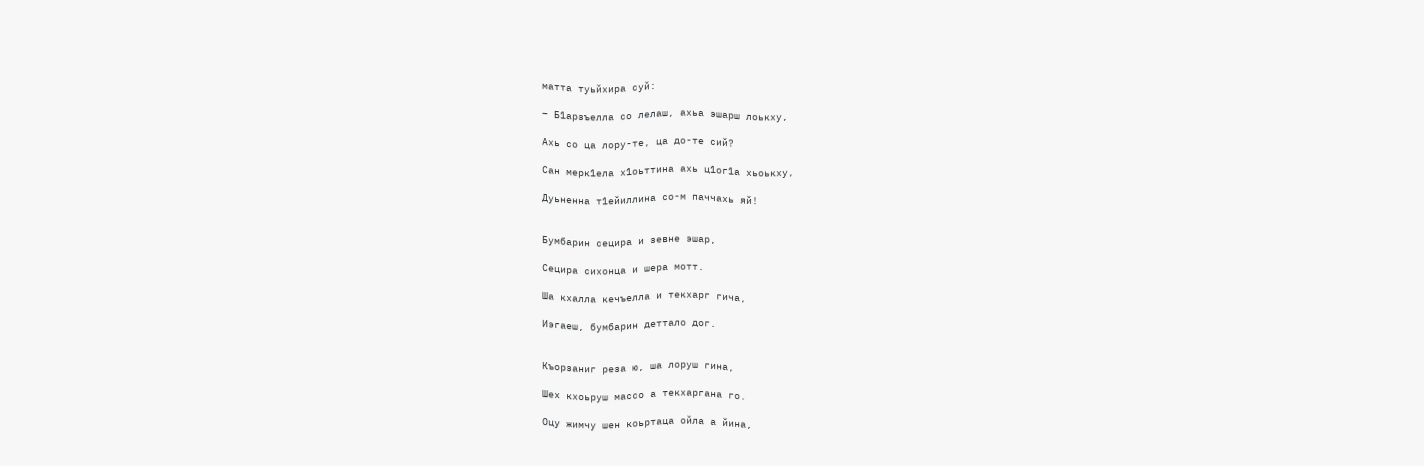матта туьйхира суй:

– Б1арзъелла со лелаш, ахьа эшарш лоькху,

Ахь со ца лору-те, ца до-те сий?

Сан мерк1ела х1оьттина ахь ц1ог1а хьоькху,

Дуьненна т1ейиллина со-м паччахь яй!


Бумбарин сецира и зевне эшар,

Сецира сихонца и шера мотт.

Ша кхалла кечъелла и текхарг гича,

Иэгаеш, бумбарин деттало дог.


Къорзаниг реза ю, ша лоруш гина,

Шех кхоьруш массо а текхаргана го.

Оцу жимчу шен коьртаца ойла а йина,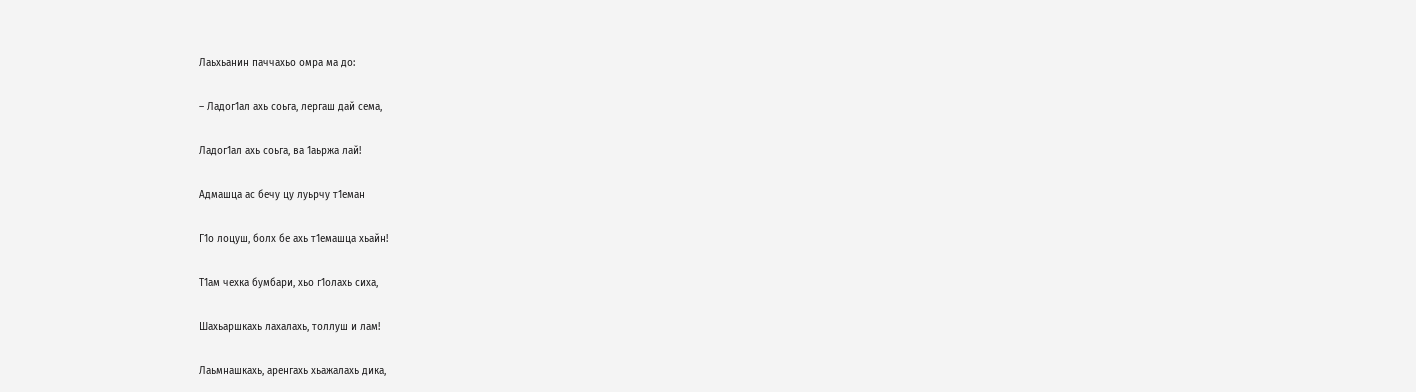Лаьхьанин паччахьо омра ма до:

– Ладог1ал ахь соьга, лергаш дай сема,

Ладог1ал ахь соьга, ва 1аьржа лай!

Адмашца ас бечу цу луьрчу т1еман

Г1о лоцуш, болх бе ахь т1емашца хьайн!

Т1ам чехка бумбари, хьо г1олахь сиха,

Шахьаршкахь лахалахь, толлуш и лам!

Лаьмнашкахь, аренгахь хьажалахь дика,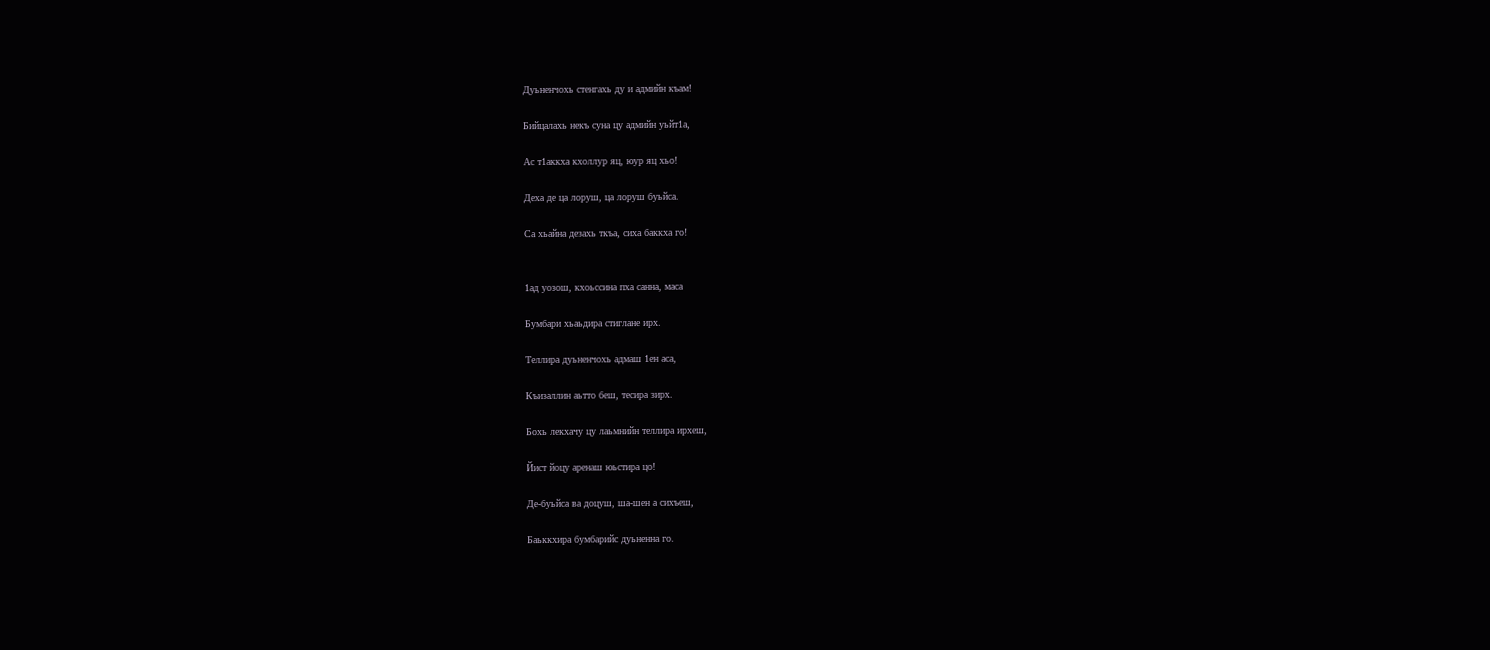Дуьненчохь стенгахь ду и адмийн къам!

Бийцалахь некъ суна цу адмийн уьйт1а,

Ас т1аккха кхоллур яц, юур яц хьо!

Деха де ца лоруш, ца лоруш буьйса.

Са хьайна дезахь ткъа, сиха баккха го!


1ад уозош, кхоьссина пха санна, маса

Бумбари хьаьдира стиглане ирх.

Теллира дуьненчохь адмаш 1ен аса,

Къизаллин аьтто беш, тесира зирх.

Бохь лекхачу цу лаьмнийн теллира ирхеш,

Йист йоцу аренаш юьстира цо!

Де-буьйса ва доцуш, ша-шен а сихъеш,

Баьккхира бумбарийс дуьненна го.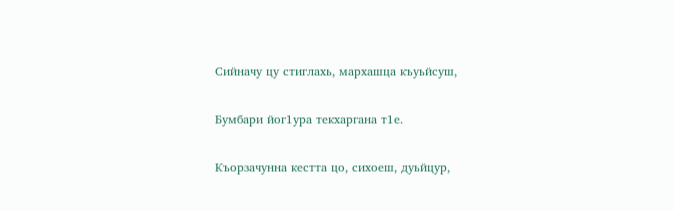Сийначу цу стиглахь, мархашца къуьйсуш,

Бумбари йог1ура текхаргана т1е.

Къорзачунна кестта цо, сихоеш, дуьйцур,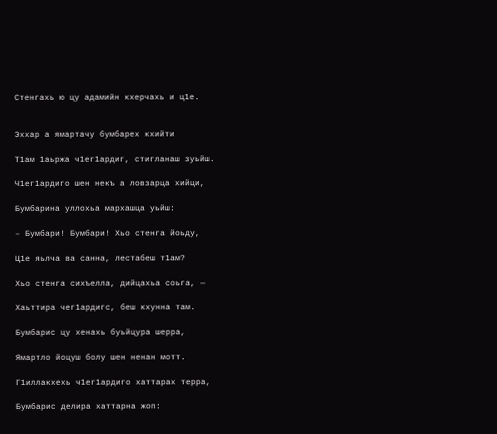Стенгахь ю цу адамийн кхерчахь и ц1е.


Эххар а ямартачу бумбарех кхийти

Т1ам 1аьржа ч1ег1ардиг, стигланаш зуьйш.

Ч1ег1ардиго шен некъ а ловзарца хийци,

Бумбарина уллохьа мархашца уьйш:

– Бумбари! Бумбари! Хьо стенга йоьду,

Ц1е яьлча ва санна, лестабеш т1ам?

Хьо стенга сихъелла, дийцахьа соьга, —

Хаьттира чег1ардигс, беш кхунна там.

Бумбарис цу хенахь буьйцура шерра,

Ямартло йоцуш болу шен ненан мотт.

Г1иллакхехь ч1ег1ардиго хаттарах терра,

Бумбарис делира хаттарна жоп: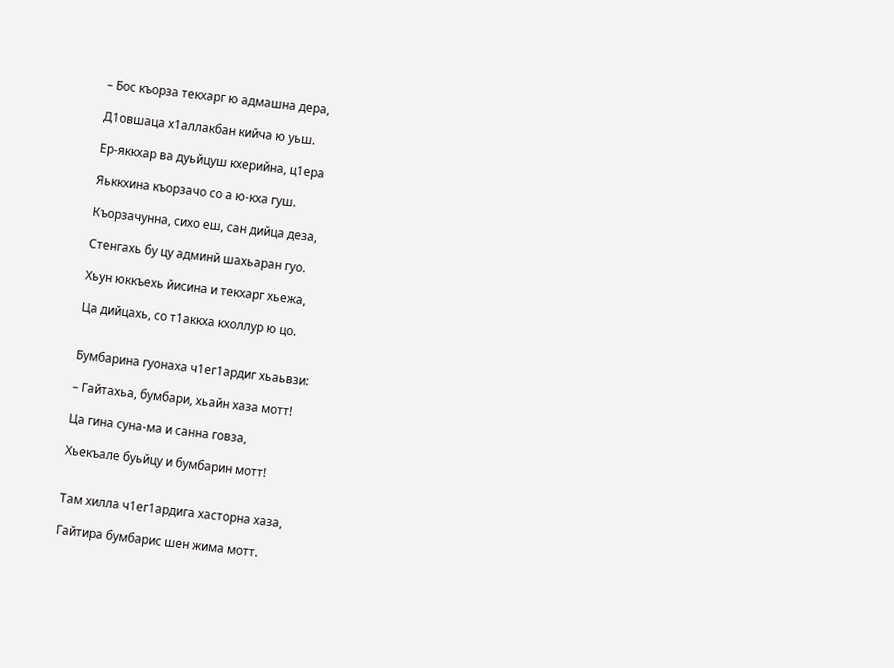– Бос къорза текхарг ю адмашна дера,

Д1овшаца х1аллакбан кийча ю уьш.

Ер-яккхар ва дуьйцуш кхерийна, ц1ера

Яьккхина къорзачо со а ю-кха гуш.

Къорзачунна, сихо еш, сан дийца деза,

Стенгахь бу цу админй шахьаран гуо.

Хьун юккъехь йисина и текхарг хьежа,

Ца дийцахь, со т1аккха кхоллур ю цо.


Бумбарина гуонаха ч1ег1ардиг хьаьвзи:

– Гайтахьа, бумбари, хьайн хаза мотт!

Ца гина суна-ма и санна говза,

Хьекъале буьйцу и бумбарин мотт!


Там хилла ч1ег1ардига хасторна хаза,

Гайтира бумбарис шен жима мотт.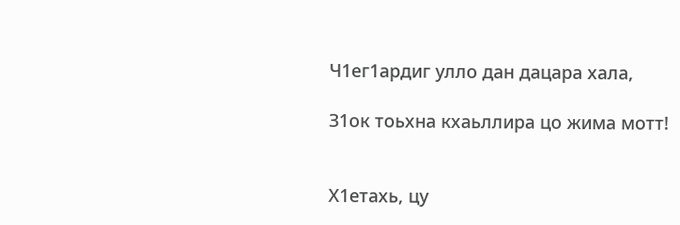Ч1ег1ардиг улло дан дацара хала,

З1ок тоьхна кхаьллира цо жима мотт!


Х1етахь, цу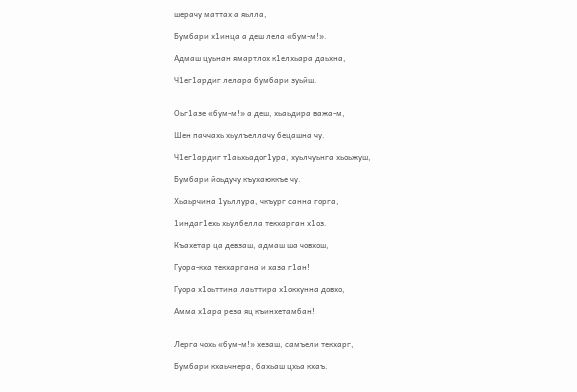шерачу маттах а яьлла,

Бумбари х1инца а деш лела «бум-м!».

Адмаш цуьнан ямартлох к1елхьара даьхна,

Ч1ег1ардиг лелара бумбари зуьйш.


Оьг1азе «бум-м!» а деш, хьаьдира важа-м,

Шен паччахь хьулъеллачу бецашна чу.

Ч1ег1ардиг т1аьхьадог1ура, хуьлчуьнга хьоьжуш,

Бумбари йоьдучу къухаюккъе чу.

Хьаьрчина 1уьллура, чкъург санна горга,

1индаг1ехь хьулбелла текхарган х1оз.

Къахетар ца девзаш, адмаш ша човхош,

Гуора-кха текхаргана и хаза г1ан!

Гуора х1оьттина лаьттира х1окхунна довхо,

Амма х1ара реза яц къинхетамбан!


Лерга чохь «бум-м!» хезаш, самъели текхарг,

Бумбари кхаьчнера, бахьаш цхьа кхаъ.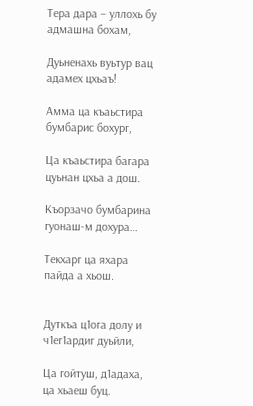Тера дара – уллохь бу адмашна бохам,

Дуьненахь вуьтур вац адамех цхьаъ!

Амма ца къаьстира бумбарис бохург,

Ца къаьстира багара цуьнан цхьа а дош.

Къорзачо бумбарина гуонаш-м дохура…

Текхарг ца яхара пайда а хьош.


Дуткъа ц1ога долу и ч1ег1ардиг дуьйли,

Ца гойтуш, д1адаха, ца хьаеш буц.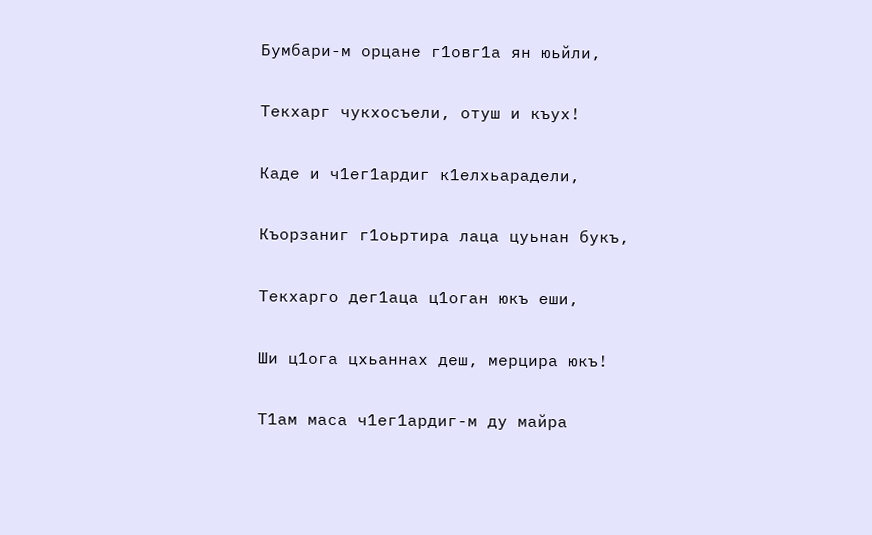Бумбари-м орцане г1овг1а ян юьйли,

Текхарг чукхосъели, отуш и къух!

Каде и ч1ег1ардиг к1елхьарадели,

Къорзаниг г1оьртира лаца цуьнан букъ,

Текхарго дег1аца ц1оган юкъ еши,

Ши ц1ога цхьаннах деш, мерцира юкъ!

Т1ам маса ч1ег1ардиг-м ду майра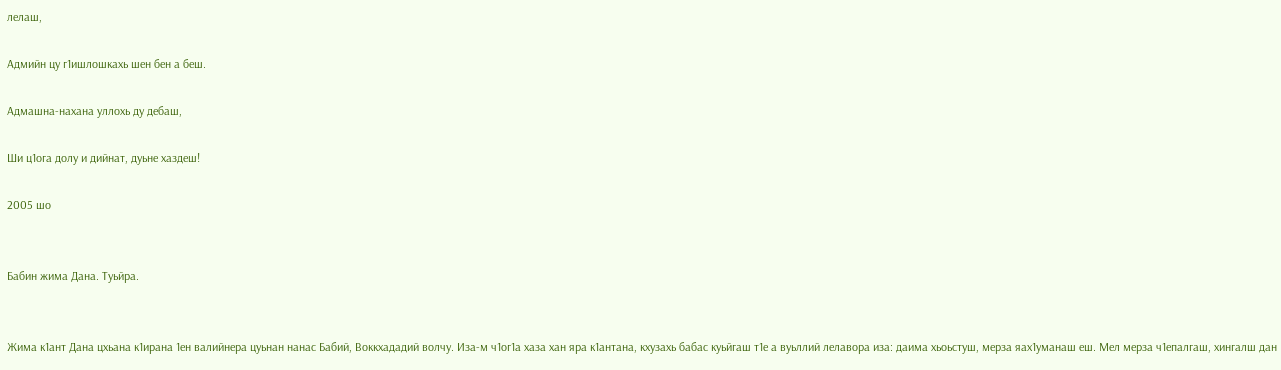лелаш,

Адмийн цу г1ишлошкахь шен бен а беш.

Адмашна-нахана уллохь ду дебаш,

Ши ц1ога долу и дийнат, дуьне хаздеш!

2005 шо


Бабин жима Дана. Туьйра.


Жима к1ант Дана цхьана к1ирана 1ен валийнера цуьнан нанас Бабий, Воккхададий волчу. Иза-м ч1ог1а хаза хан яра к1антана, кхузахь бабас куьйгаш т1е а вуьллий лелавора иза: даима хьоьстуш, мерза яах1уманаш еш. Мел мерза ч1епалгаш, хингалш дан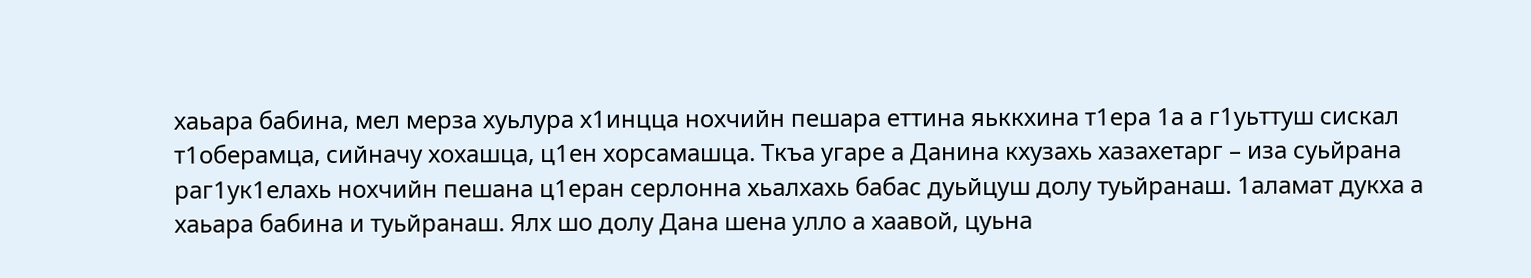хаьара бабина, мел мерза хуьлура х1инцца нохчийн пешара еттина яьккхина т1ера 1а а г1уьттуш сискал т1оберамца, сийначу хохашца, ц1ен хорсамашца. Ткъа угаре а Данина кхузахь хазахетарг – иза суьйрана раг1ук1елахь нохчийн пешана ц1еран серлонна хьалхахь бабас дуьйцуш долу туьйранаш. 1аламат дукха а хаьара бабина и туьйранаш. Ялх шо долу Дана шена улло а хаавой, цуьна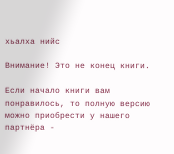хьалха нийс

Внимание! Это не конец книги.

Если начало книги вам понравилось, то полную версию можно приобрести у нашего партнёра -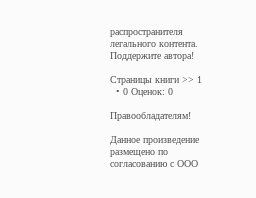распространителя легального контента. Поддержите автора!

Страницы книги >> 1
  • 0 Оценок: 0

Правообладателям!

Данное произведение размещено по согласованию с ООО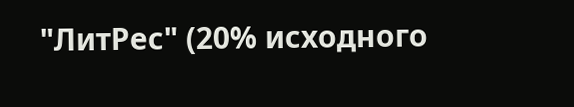"ЛитРес" (20% исходного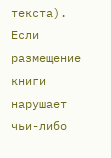текста). Если размещение книги нарушает чьи-либо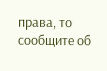права, то сообщите об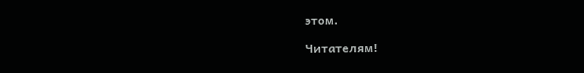этом.

Читателям!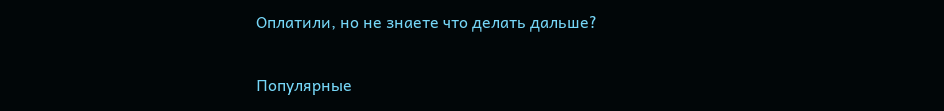Оплатили, но не знаете что делать дальше?


Популярные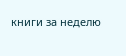книги за неделю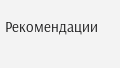Рекомендации